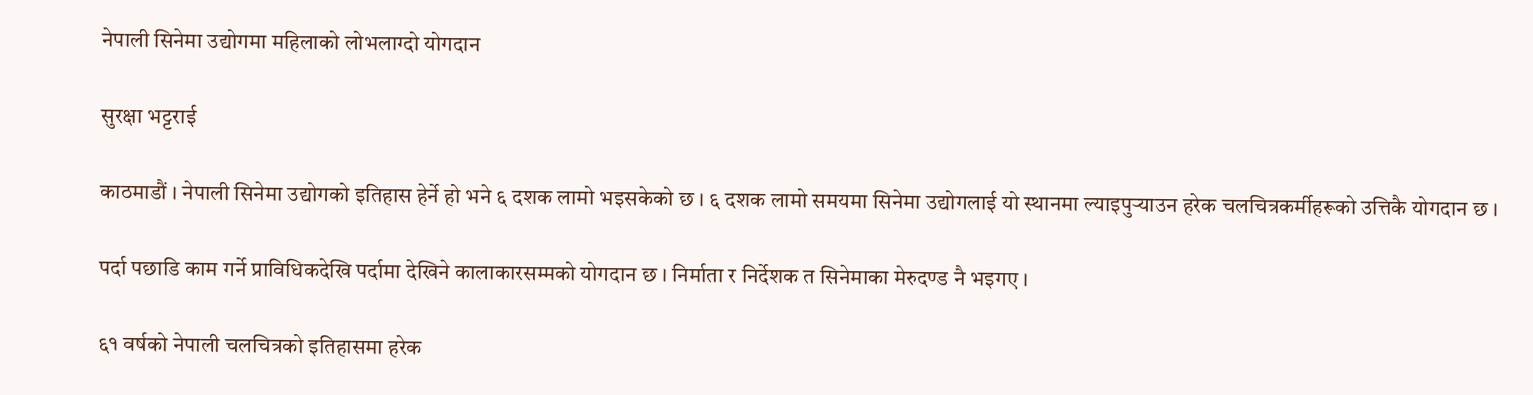नेपाली सिनेमा उद्योगमा महिलाको लोभलाग्दो योगदान

सुरक्षा भट्टराई

काठमाडौं । नेपाली सिनेमा उद्योगको इतिहास हेर्ने हो भने ६ दशक लामो भइसकेको छ । ६ दशक लामो समयमा सिनेमा उद्योगलाई यो स्थानमा ल्याइपुर्‍याउन हरेक चलचित्रकर्मीहरूको उत्तिकै योगदान छ ।

पर्दा पछाडि काम गर्ने प्राविधिकदेखि पर्दामा देखिने कालाकारसम्मको योगदान छ । निर्माता र निर्देशक त सिनेमाका मेरुदण्ड नै भइगए ।

६१ वर्षको नेपाली चलचित्रको इतिहासमा हरेक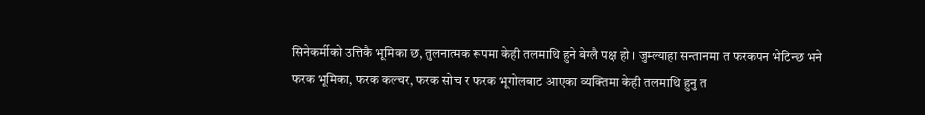सिनेकर्मीको उत्तिकै भूमिका छ, तुलनात्मक रूपमा केही तलमाथि हुने बेग्लै पक्ष हो । जुम्ल्याहा सन्तानमा त फरकपन भेटिन्छ भने फरक भूमिका, फरक कल्चर, फरक सोच र फरक भूगोलबाट आएका व्यक्तिमा केही तलमाथि हुनु त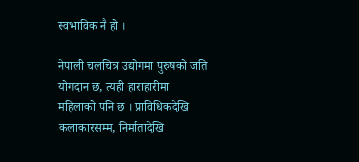स्वभाविक नै हो ।

नेपाली चलचित्र उद्योगमा पुरुषको जति योगदान छ, त्यही हाराहारीमा महिलाको पनि छ । प्राविधिकदेखि कलाकारसम्म, निर्मातादेखि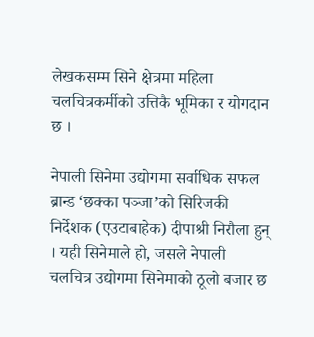लेखकसम्म सिने क्षेत्रमा महिला चलचित्रकर्मीको उत्तिकै भूमिका र योगदान छ ।

नेपाली सिनेमा उद्योगमा सर्वाधिक सफल ब्रान्ड ‘छक्का पञ्जा’को सिरिजकी निर्देशक (एउटाबाहेक) दीपाश्री निरौला हुन् । यही सिनेमाले हो, जसले नेपाली चलचित्र उद्योगमा सिनेमाको ठूलो बजार छ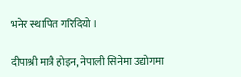भनेर स्थापित गरिदियो ।

दीपाश्री मात्रै होइन, नेपाली सिनेमा उद्योगमा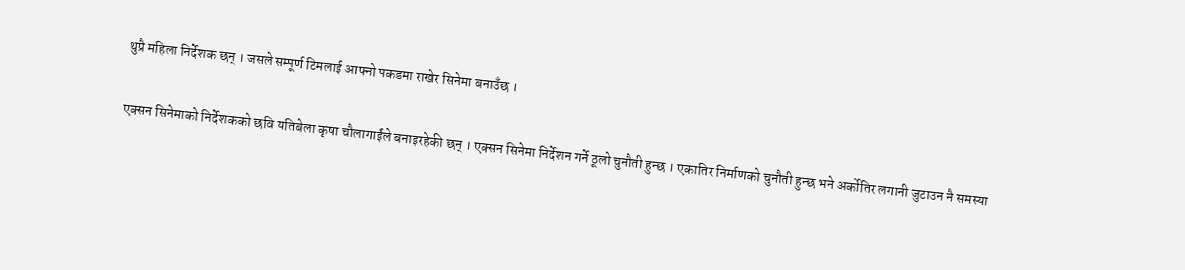थुप्रै महिला निर्देशक छन् । जसले सम्पूर्ण टिमलाई आफ्नो पकडमा राखेर सिनेमा बनाउँछ ।

एक्सन सिनेमाको निर्देशकको छवि यतिबेला कृषा चौलागाईंले बनाइरहेकी छन् । एक्सन सिनेमा निर्देशन गर्ने ठूलो चुनौती हुन्छ । एकातिर निर्माणको चुनौती हुन्छ भने अर्कोतिर लगानी जुटाउन नै समस्या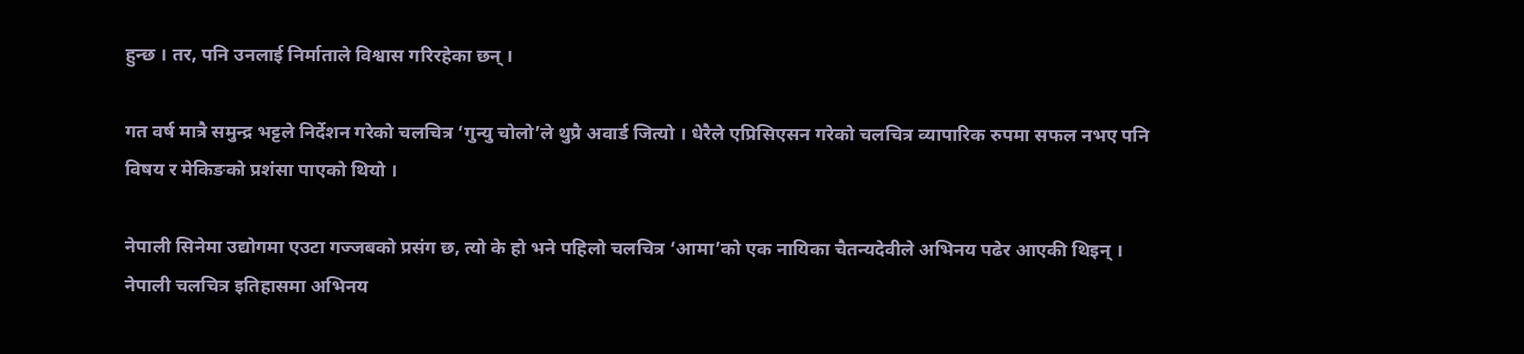हुन्छ । तर, पनि उनलाई निर्माताले विश्वास गरिरहेका छन् ।

गत वर्ष मात्रै समुन्द्र भट्टले निर्देशन गरेको चलचित्र ‘गुन्यु चोलो’ले थुप्रै अवार्ड जित्यो । धेरैले एप्रिसिएसन गरेको चलचित्र व्यापारिक रुपमा सफल नभए पनि विषय र मेकिङको प्रशंसा पाएको थियो ।

नेपाली सिनेमा उद्योगमा एउटा गज्जबको प्रसंग छ, त्यो के हो भने पहिलो चलचित्र ‘आमा’को एक नायिका चैतन्यदेवीले अभिनय पढेर आएकी थिइन् । नेपाली चलचित्र इतिहासमा अभिनय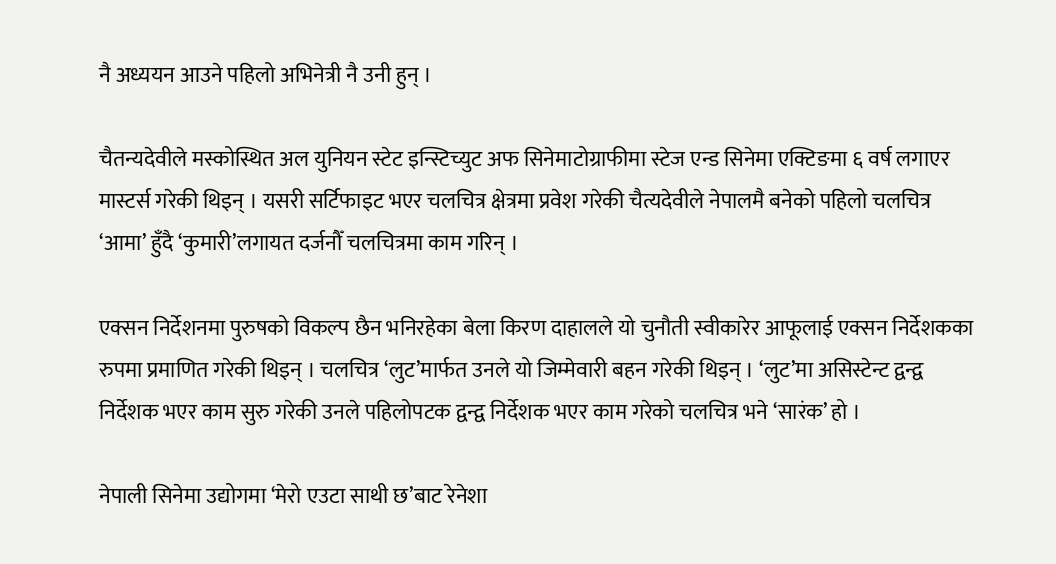नै अध्ययन आउने पहिलो अभिनेत्री नै उनी हुन् ।

चैतन्यदेवीले मस्कोस्थित अल युनियन स्टेट इन्स्टिच्युट अफ सिनेमाटोग्राफीमा स्टेज एन्ड सिनेमा एक्टिङमा ६ वर्ष लगाएर मास्टर्स गरेकी थिइन् । यसरी सर्टिफाइट भएर चलचित्र क्षेत्रमा प्रवेश गरेकी चैत्यदेवीले नेपालमै बनेको पहिलो चलचित्र ‘आमा’ हुँदै ‘कुमारी’लगायत दर्जनौँ चलचित्रमा काम गरिन् ।

एक्सन निर्देशनमा पुरुषको विकल्प छैन भनिरहेका बेला किरण दाहालले यो चुनौती स्वीकारेर आफूलाई एक्सन निर्देशकका रुपमा प्रमाणित गरेकी थिइन् । चलचित्र ‘लुट’मार्फत उनले यो जिम्मेवारी बहन गरेकी थिइन् । ‘लुट’मा असिस्टेन्ट द्वन्द्व निर्देशक भएर काम सुरु गरेकी उनले पहिलोपटक द्वन्द्व निर्देशक भएर काम गरेको चलचित्र भने ‘सारंक’ हो ।

नेपाली सिनेमा उद्योगमा ‘मेरो एउटा साथी छ’बाट रेनेशा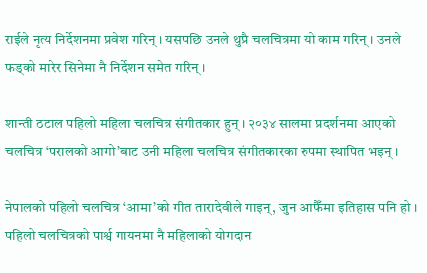राईले नृत्य निर्देशनमा प्रवेश गरिन् । यसपछि उनले थुप्रै चलचित्रमा यो काम गरिन् । उनले फड्को मारेर सिनेमा नै निर्देशन समेत गरिन् ।

शान्ती ठटाल पहिलो महिला चलचित्र संगीतकार हुन् । २०३४ सालमा प्रदर्शनमा आएको चलचित्र ‘परालको आगो’बाट उनी महिला चलचित्र संगीतकारका रुपमा स्थापित भइन् ।

नेपालको पहिलो चलचित्र ‘आमा’को गीत तारादेवीले गाइन्, जुन आफैँमा इतिहास पनि हो । पहिलो चलचित्रको पार्श्व गायनमा नै महिलाको योगदान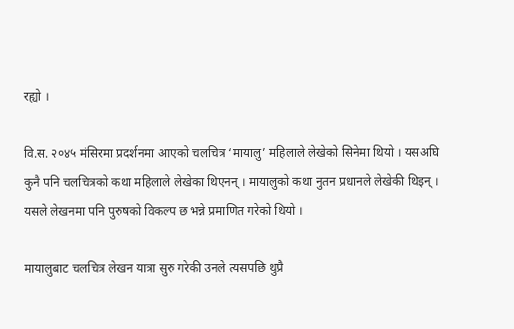रह्यो ।

वि.स. २०४५ मंसिरमा प्रदर्शनमा आएको चलचित्र ‘मायालु’ महिलाले लेखेको सिनेमा थियो । यसअघि कुनै पनि चलचित्रको कथा महिलाले लेखेका थिएनन् । मायालुको कथा नुतन प्रधानले लेखेकी थिइन् । यसले लेखनमा पनि पुरुषको विकल्प छ भन्ने प्रमाणित गरेको थियो ।

मायालुबाट चलचित्र लेखन यात्रा सुरु गरेकी उनले त्यसपछि थुप्रै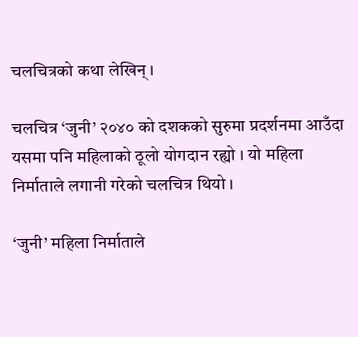चलचित्रको कथा लेखिन् ।

चलचित्र ‘जुनी’ २०४० को दशकको सुरुमा प्रदर्शनमा आउँदा यसमा पनि महिलाको ठूलो योगदान रह्यो । यो महिला निर्माताले लगानी गरेको चलचित्र थियो ।

‘जुनी’ महिला निर्माताले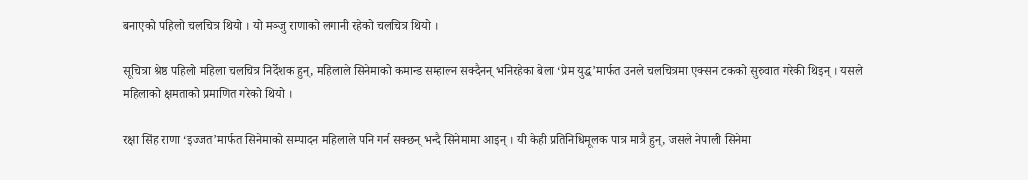बनाएको पहिलो चलचित्र थियो । यो मञ्जु राणाको लगानी रहेको चलचित्र थियो ।

सूचित्रा श्रेष्ठ पहिलो महिला चलचित्र निर्देशक हुन्, महिलाले सिनेमाको कमान्ड सम्हाल्न सक्दैनन् भनिरहेका बेला ‘प्रेम युद्ध’मार्फत उनले चलचित्रमा एक्सन टकको सुरुवात गरेकी थिइन् । यसले महिलाको क्षमताको प्रमाणित गरेको थियो ।

रक्षा सिंह राणा ‘इज्जत’मार्फत सिनेमाको सम्पादन महिलाले पनि गर्न सक्छन् भन्दै सिनेमामा आइन् । यी केही प्रतिनिधिमूलक पात्र मात्रै हुन्, जसले नेपाली सिनेमा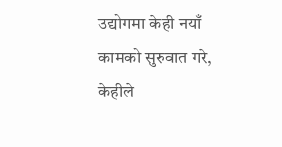उद्योगमा केही नयाँ कामको सुरुवात गरे, केहीले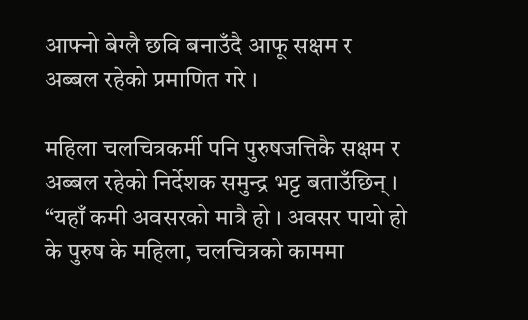आफ्नो बेग्लै छवि बनाउँदै आफू सक्षम र अब्बल रहेको प्रमाणित गरे ।

महिला चलचित्रकर्मी पनि पुरुषजत्तिकै सक्षम र अब्बल रहेको निर्देशक समुन्द्र भट्ट बताउँछिन् । “यहाँ कमी अवसरको मात्रै हो । अवसर पायो हो के पुरुष के महिला, चलचित्रको काममा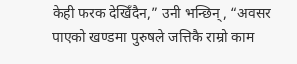केही फरक देखिँदैन,” उनी भन्छिन्, “अवसर पाएको खण्डमा पुरुषले जत्तिकै राम्रो काम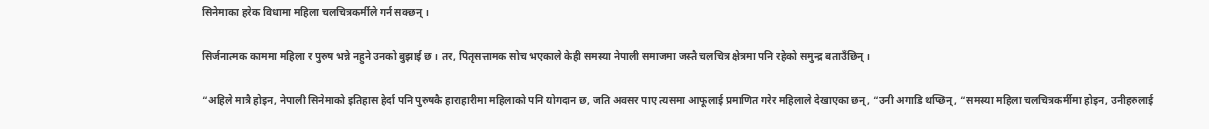सिनेमाका हरेक विधामा महिला चलचित्रकर्मीले गर्न सक्छन् ।

सिर्जनात्मक काममा महिला र पुरुष भन्ने नहुने उनको बुझाई छ । तर, पितृसत्तामक सोच भएकाले केही समस्या नेपाली समाजमा जस्तै चलचित्र क्षेत्रमा पनि रहेको समुन्द्र बताउँछिन् ।

“अहिले मात्रै होइन, नेपाली सिनेमाको इतिहास हेर्दा पनि पुरुषकै हाराहारीमा महिलाको पनि योगदान छ, जति अवसर पाए त्यसमा आफूलाई प्रमाणित गरेर महिलाले देखाएका छन्, “उनी अगाडि थप्छिन्, “समस्या महिला चलचित्रकर्मीमा होइन, उनीहरुलाई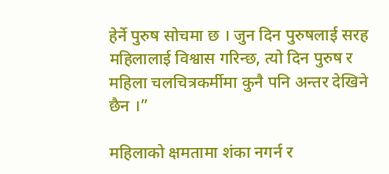हेर्ने पुरुष सोचमा छ । जुन दिन पुरुषलाई सरह महिलालाई विश्वास गरिन्छ, त्यो दिन पुरुष र महिला चलचित्रकर्मीमा कुनै पनि अन्तर देखिने छैन ।”

महिलाको क्षमतामा शंका नगर्न र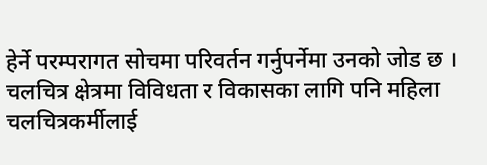हेर्ने परम्परागत सोचमा परिवर्तन गर्नुपर्नेमा उनको जोड छ । चलचित्र क्षेत्रमा विविधता र विकासका लागि पनि महिला चलचित्रकर्मीलाई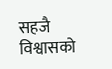सहजै विश्वासको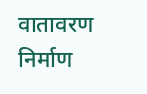वातावरण निर्माण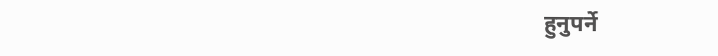हुनुपर्ने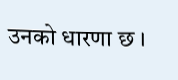उनको धारणा छ ।